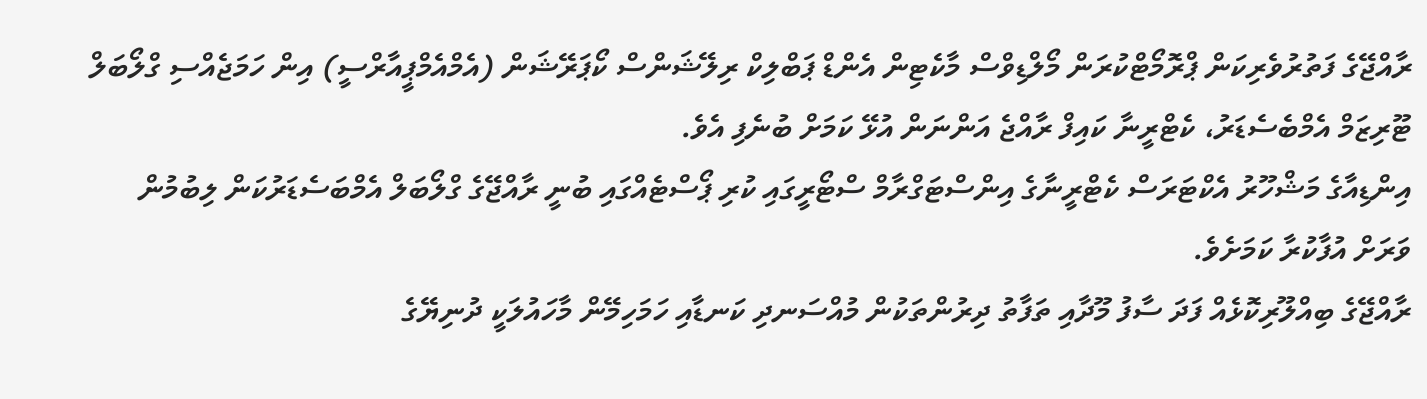ރާއްޖޭގެ ފަތުރުވެރިކަން ޕްރޮމޯޓްކުރަން މޯލްޑިވްސް މާކެޓިން އެންޑް ޕަބްލިކް ރިލޭޝަންސް ކޯޕަރޭޝަން (އެމްއެމްޕީއާރްސީ) އިން ހަމަޖެއްސި ގްލޯބަލް ޓޫރިޒަމް އެމްބެސެޑަރު، ކެޓްރީނާ ކައިފް ރާއްޖެ އަންނަން އުޅޭ ކަމަށް ބުނެފި އެވެ.
އިންޑިއާގެ މަޝްހޫރު އެކްޓަރަސް ކެޓްރީނާގެ އިންސްޓަގްރާމް ސްޓޯރީގައި ކުރި ޕޯސްޓެއްގައި ބުނީ ރާއްޖޭގެ ގްލޯބަލް އެމްބަސެޑަރުކަން ލިބުމުން ވަރަށް އުފާކުރާ ކަމަށެވެ.
ރާއްޖޭގެ ބިއްލޫރިކޮޅެއް ފަދަ ސާފު މޫދާއި ތަފާތު ދިރުންތަކުން މުއްސަނދި ކަނޑާއި ހަމަހިމޭން މާހައުލަކީ ދުނިޔޭގެ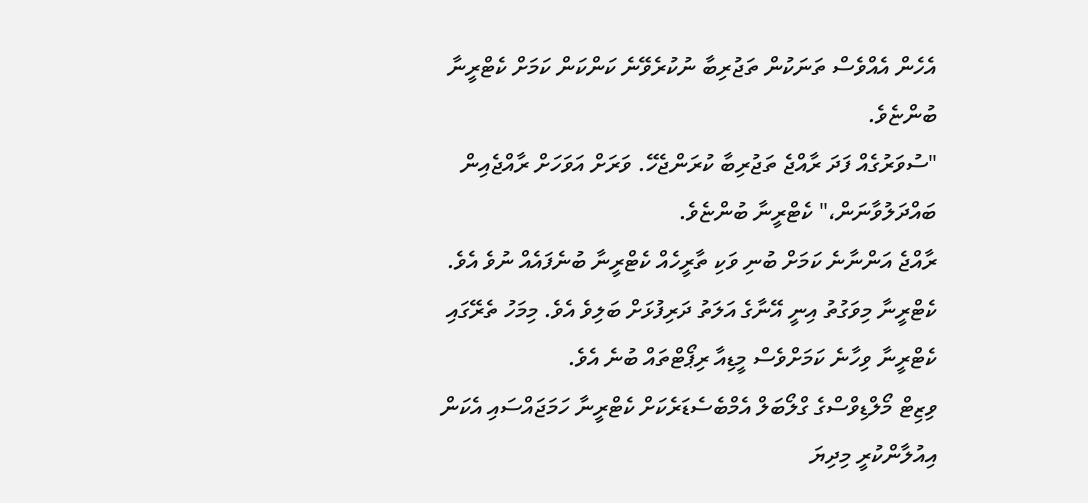އެހެން އެއްވެސް ތަނަކުން ތަޖުރިބާ ނުކުރެވޭނެ ކަންކަން ކަމަށް ކެޓްރީނާ ބުންޏެވެ.
"ސުވަރުގެއް ފަދަ ރާއްޖެ ތަޖުރިބާ ކުރަންޖެހޭ. ވަރަށް އަވަހަށް ރާއްޖެއިން ބައްދަލުވާނަން،" ކެޓްރީނާ ބުންޏެވެ.
ރާއްޖެ އަންނާނެ ކަމަށް ބުނި ވަކި ތާރީހެއް ކެޓްރީނާ ބުނެފައެއް ނުވެ އެވެ.
ކެޓްރީނާ މިވަގުތު އިނީ އޭނާގެ އަލަތު ދަރިފުޅަށް ބަލިވެ އެވެ. މިމަހު ތެރޭގައި ކެޓްރީނާ ވިހާނެ ކަމަށްވެސް މީޑިއާ ރިޕޯޓްތައް ބުނެ އެވެ.
ވިޒިޓް މޯލްޑިވްސްގެ ގްލޯބަލް އެމްބެސެޑަރެކަށް ކެޓްރީނާ ހަމަޖައްސައި އެކަން އިއުލާންކުރީ މިދިޔަ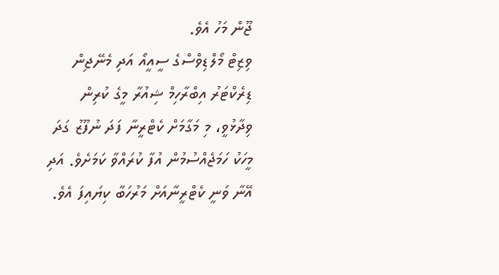ޖޫން މަހު އެވެ.
ވިޒިޓް މޯލްޑިވްސްގެ ސީއީއޯ އަދި މެނޭޖިން ޑިރެކްޓަރު އިބްރާހިމް ޝިއުރާ މީގެ ކުރިން ވިދާޅުވީ، މި މަގާމަށް ކެޓްރީނާ ފަދަ ނުފޫޒު ގަދަ މީހަކު ހަމަޖެއްސުމުން އުފާ ކުރައްވާ ކަމަށެވެ. އަދި އޭނާ ވަނީ ކެޓްރީނާއަށް މަރުހަބާ ކިޔައިފަ އެވެ.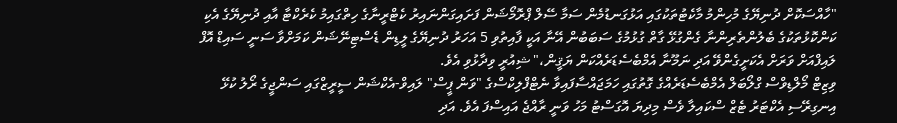"ހާއްސަކޮށް ދުނިޔޭގެ މުހިންމު މާކެޓުތަކުގައި އަޅުގަނޑުމެން ސަމާ ސޭލް ޕްރޮމޯޝަން ފަށައިގަންނައިރު ކެޓްރީނާގެ ހިތްގައިމު ކެރެކްޓާ އާއި ދުނިޔޭގެ އެކި ކަންކޮޅުތަކުގެ ބެލުންތެރިންނާ ގެންގުޅޭ ގާތް ގުޅުމުގެ ސަބަބުން އޭނާ އަކީ ފާއިތުވި 5 އަހަރު ދުނިޔޭގެ ލީޑިން ޑެސްޓިނޭޝަން ކަމަށްވާ ސަނީ ސައިޑް އޮފް ލައިފްއަށް ވަރަށް އެކަށީގެންވޭ އަދި ނަމޫނާ އެމްބެސެޑަރެއްކަން ޔަޤީން،" ޝިއުރީ ވިދާޅުވި އެވެ.
ވިޒިޓް މޯލްޑިވްސް ގްލޯބަލް އެމްބެސެޑަރެއްގެ ގޮތުގައި ހަމަޖައްސާފައިވާ ނެޓްފްލިކްސްގެ "ވަން ޕީސް" ލައިވް-އެކްޝަން ސީރީޒްގައި ސަންޖީގެ ރޯލު ކުޅޭ އިނގިރޭސި އެކްޓަރު ޓެޒް ސްކައިލާ ވެސް މިދިޔަ އޮގަސްޓު މަހު ވަނީ ރާއްޖެ އައިސްފަ އެވެ. އަދި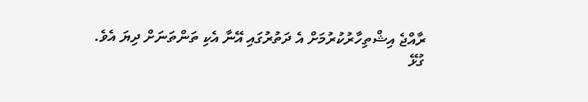ރާއްޖެ އިޝްތިހާރުކުރުމަށް އެ ދަތުރުގައި އޭނާ އެކި ތަންތަނަށް ދިޔަ އެވެ.
ގުޅޭ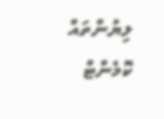ލިޔުންތައް
ކޮމެންޓް